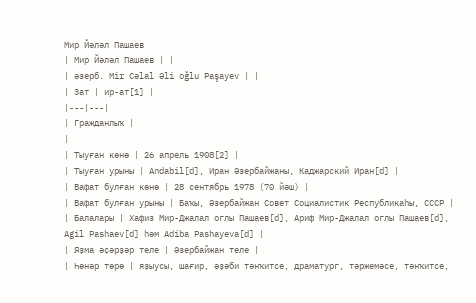Мир Йәләл Пашаев
| Мир Йәләл Пашаев | |
| әзерб. Mir Cəlal Əli oğlu Paşayev | |
| Зат | ир-ат[1] |
|---|---|
| Гражданлыҡ |
|
| Тыуған көнө | 26 апрель 1908[2] |
| Тыуған урыны | Andabil[d], Иран Әзербайжаны, Каджарский Иран[d] |
| Вафат булған көнө | 28 сентябрь 1978 (70 йәш) |
| Вафат булған урыны | Баҡы, Әзербайжан Совет Социалистик Республикаһы, СССР |
| Балалары | Хафиз Мир-Джалал оглы Пашаев[d], Ариф Мир-Джалал оглы Пашаев[d], Agil Pashaev[d] һәм Adiba Pashayeva[d] |
| Яҙма әҫәрҙәр теле | Әзербайжан теле |
| Һөнәр төрө | яҙыусы, шағир, әҙәби тәнҡитсе, драматург, тәржемәсе, тәнҡитсе,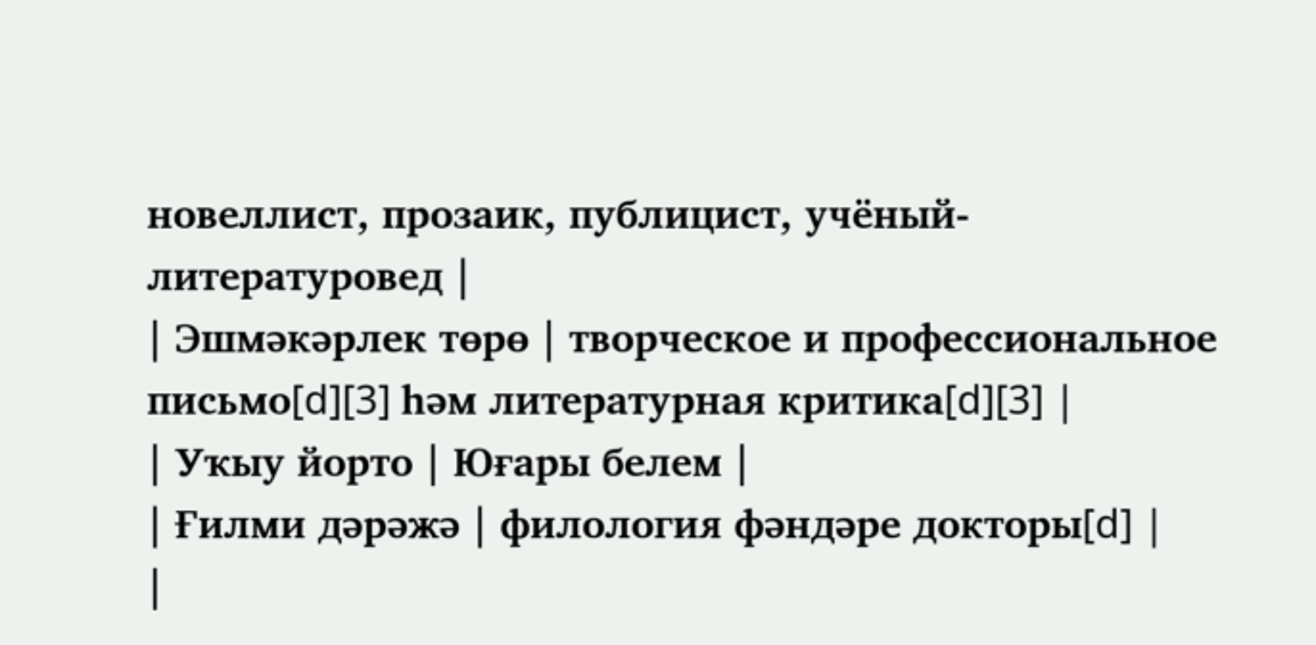новеллист, прозаик, публицист, учёный-литературовед |
| Эшмәкәрлек төрө | творческое и профессиональное письмо[d][3] һәм литературная критика[d][3] |
| Уҡыу йорто | Юғары белем |
| Ғилми дәрәжә | филология фәндәре докторы[d] |
|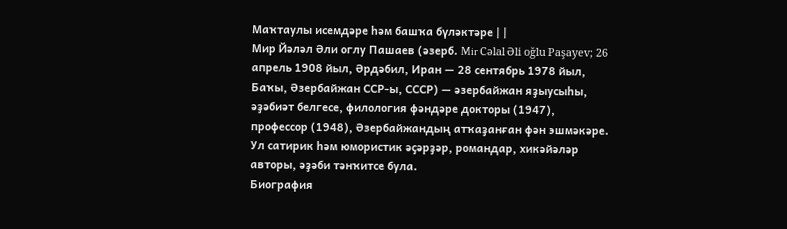Маҡтаулы исемдәре һәм башҡа бүләктәре | |
Мир Йәләл Әли оглу Пашаев (әзерб. Mir Cəlal Əli oğlu Paşayev; 26 апрель 1908 йыл, Әрдәбил, Иран — 28 сентябрь 1978 йыл, Баҡы, Әзербайжан ССР-ы, СССР) — әзербайжан яҙыусыһы, әҙәбиәт белгесе, филология фәндәре докторы (1947), профессор (1948), Әзербайжандың атҡаҙанған фән эшмәкәре. Ул сатирик һәм юмористик әҫәрҙәр, романдар, хикәйәләр авторы, әҙәби тәнҡитсе була.
Биография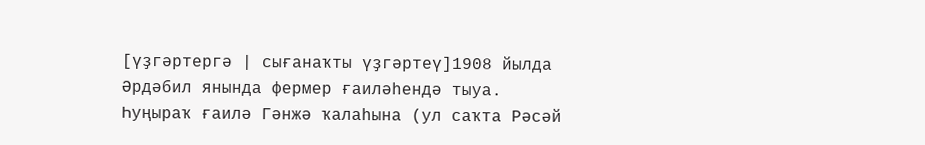[үҙгәртергә | сығанаҡты үҙгәртеү]1908 йылда Әрдәбил янында фермер ғаиләһендә тыуа. Һуңыраҡ ғаилә Гәнжә ҡалаһына (ул саҡта Рәсәй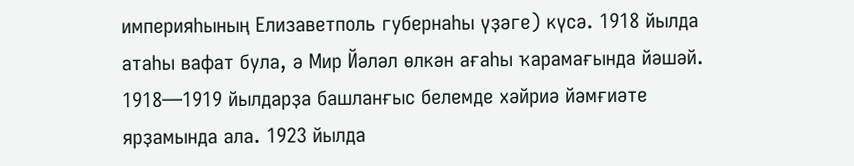империяһының Елизаветполь губернаһы үҙәге) күсә. 1918 йылда атаһы вафат була, ә Мир Йәләл өлкән ағаһы ҡарамағында йәшәй. 1918—1919 йылдарҙа башланғыс белемде хәйриә йәмғиәте ярҙамында ала. 1923 йылда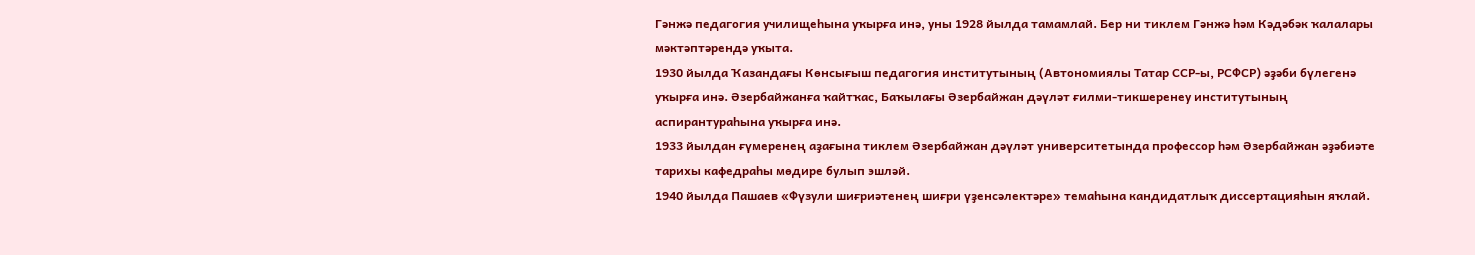Гәнжә педагогия училищеһына уҡырға инә, уны 1928 йылда тамамлай. Бер ни тиклем Гәнжә һәм Кәдәбәк ҡалалары мәктәптәрендә уҡыта.
1930 йылда Ҡазандағы Көнсығыш педагогия институтының (Автономиялы Татар ССР-ы, РСФСР) әҙәби бүлегенә уҡырға инә. Әзербайжанға ҡайтҡас, Баҡылағы Әзербайжан дәүләт ғилми-тикшеренеу институтының аспирантураһына уҡырға инә.
1933 йылдан ғүмеренең аҙағына тиклем Әзербайжан дәүләт университетында профессор һәм Әзербайжан әҙәбиәте тарихы кафедраһы мөдире булып эшләй.
1940 йылда Пашаев «Фүзули шиғриәтенең шиғри үҙенсәлектәре» темаһына кандидатлыҡ диссертацияһын яҡлай.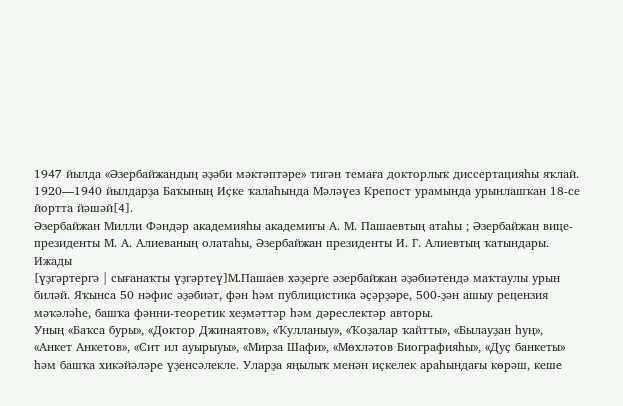1947 йылда «Әзербайжандың әҙәби мәктәптәре» тигән темаға докторлыҡ диссертацияһы яҡлай.
1920—1940 йылдарҙа Баҡының Иҫке ҡалаһында Мәләүез Крепост урамында урынлашҡан 18-се йортта йәшәй[4].
Әзербайжан Милли Фәндәр академияһы академигы А. М. Пашаевтың атаһы ; Әзербайжан вице-президенты М. А. Алиеваның олатаһы, Әзербайжан президенты И. Г. Алиевтың ҡатындары.
Ижады
[үҙгәртергә | сығанаҡты үҙгәртеү]М.Пашаев хәҙерге әзербайжан әҙәбиәтендә маҡтаулы урын биләй. Яҡынса 50 нәфис әҙәбиәт, фән һәм публицистика әҫәрҙәре, 500-ҙән ашыу рецензия мәҡәләһе, башҡа фәнни-теоретик хеҙмәттәр һәм дәреслектәр авторы.
Уның «Баҡса буры», «Доктор Джинаятов», «Ҡулланыу», «Ҡоҙалар ҡайтты», «Былауҙан һуң», «Анкет Анкетов», «Сит ил ауырыуы», «Мирза Шафи», «Мөхләтов Биографияһы», «Дуҫ банкеты» һәм башҡа хикәйәләре үҙенсәлекле. Уларҙа яңылыҡ менән иҫкелек араһындағы көрәш, кеше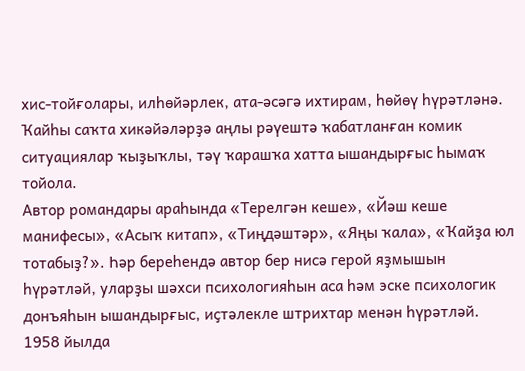хис-тойғолары, илһөйәрлек, ата-әсәгә ихтирам, һөйөү һүрәтләнә. Ҡайһы саҡта хикәйәләрҙә аңлы рәүештә ҡабатланған комик ситуациялар ҡыҙыҡлы, тәү ҡарашҡа хатта ышандырғыс һымаҡ тойола.
Автор романдары араһында «Терелгән кеше», «Йәш кеше манифесы», «Асыҡ китап», «Тиңдәштәр», «Яңы ҡала», «Ҡайҙа юл тотабыҙ?». Һәр береһендә автор бер нисә герой яҙмышын һүрәтләй, уларҙы шәхси психологияһын аса һәм эске психологик донъяһын ышандырғыс, иҫтәлекле штрихтар менән һүрәтләй.
1958 йылда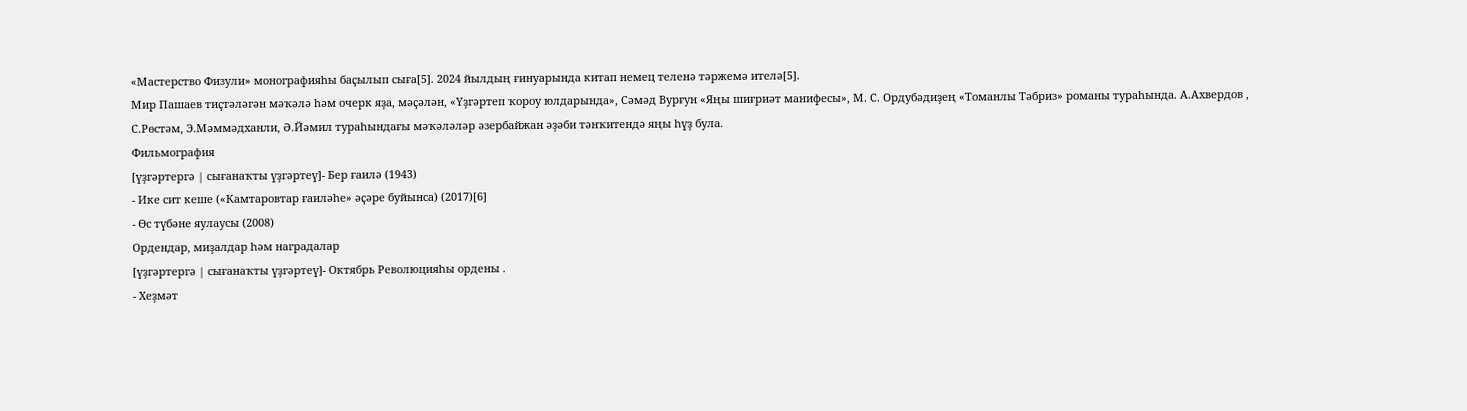«Мастерство Физули» монографияһы баҫылып сыға[5]. 2024 йылдың ғинуарында китап немец теленә тәржемә ителә[5].
Мир Пашаев тиҫтәләгән мәҡәлә һәм очерк яҙа, мәҫәлән, «Үҙгәртеп ҡороу юлдарында», Сәмәд Вурғун «Яңы шиғриәт манифесы», М. С. Ордубәдиҙең «Томанлы Тәбриз» романы тураһында. А.Ахвердов , С.Рөстәм, Э.Мәммәдханли, Ә.Йәмил тураһындағы мәҡәләләр әзербайжан әҙәби тәнҡитендә яңы һүҙ була.
Фильмография
[үҙгәртергә | сығанаҡты үҙгәртеү]- Бер ғаилә (1943)
- Ике сит кеше («Камтаровтар ғаиләһе» әҫәре буйынса) (2017)[6]
- Өс түбәне яулаусы (2008)
Ордендар, миҙалдар һәм наградалар
[үҙгәртергә | сығанаҡты үҙгәртеү]- Октябрь Революцияһы ордены .
- Хеҙмәт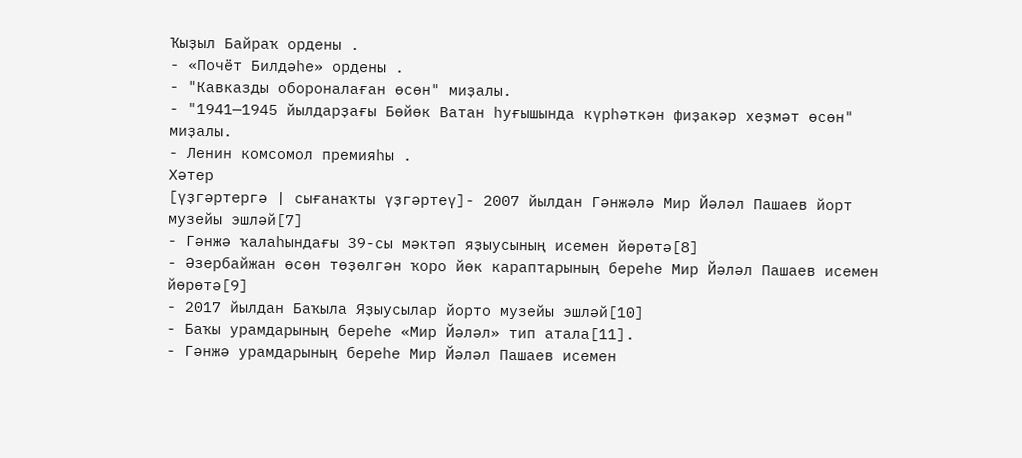Ҡыҙыл Байраҡ ордены .
- «Почёт Билдәһе» ордены .
- "Кавказды обороналаған өсөн" миҙалы.
- "1941—1945 йылдарҙағы Бөйөк Ватан һуғышында күрһәткән фиҙакәр хеҙмәт өсөн" миҙалы.
- Ленин комсомол премияһы .
Хәтер
[үҙгәртергә | сығанаҡты үҙгәртеү]- 2007 йылдан Гәнжәлә Мир Йәләл Пашаев йорт музейы эшләй[7]
- Гәнжә ҡалаһындағы 39-сы мәктәп яҙыусының исемен йөрөтә[8]
- Әзербайжан өсөн төҙөлгән ҡоро йөк караптарының береһе Мир Йәләл Пашаев исемен йөрөтә[9]
- 2017 йылдан Баҡыла Яҙыусылар йорто музейы эшләй[10]
- Баҡы урамдарының береһе «Мир Йәләл» тип атала[11].
- Гәнжә урамдарының береһе Мир Йәләл Пашаев исемен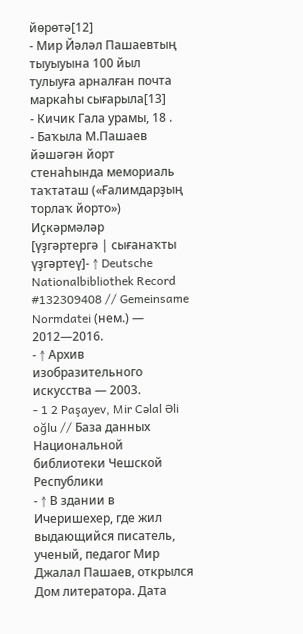йөрөтә[12]
- Мир Йәләл Пашаевтың тыуыуына 100 йыл тулыуға арналған почта маркаһы сығарыла[13]
- Кичик Гала урамы, 18 .
- Баҡыла М.Пашаев йәшәгән йорт стенаһында мемориаль таҡтаташ («Ғалимдарҙың торлаҡ йорто»)
Иҫкәрмәләр
[үҙгәртергә | сығанаҡты үҙгәртеү]- ↑ Deutsche Nationalbibliothek Record #132309408 // Gemeinsame Normdatei (нем.) — 2012—2016.
- ↑ Архив изобразительного искусства — 2003.
- 1 2 Paşayev, Mir Cəlal Əli oğlu // База данных Национальной библиотеки Чешской Республики
- ↑ В здании в Ичеришехер, где жил выдающийся писатель, ученый, педагог Мир Джалал Пашаев, открылся Дом литератора. Дата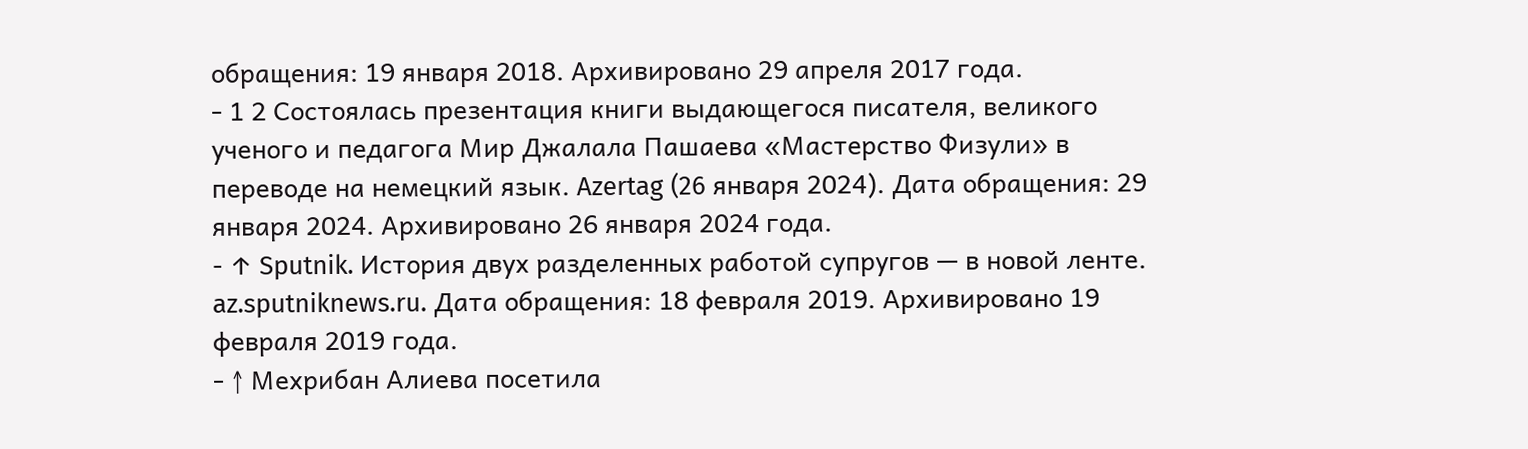обращения: 19 января 2018. Архивировано 29 апреля 2017 года.
- 1 2 Состоялась презентация книги выдающегося писателя, великого ученого и педагога Мир Джалала Пашаева «Мастерство Физули» в переводе на немецкий язык. Azertag (26 января 2024). Дата обращения: 29 января 2024. Архивировано 26 января 2024 года.
- ↑ Sputnik. История двух разделенных работой супругов — в новой ленте. az.sputniknews.ru. Дата обращения: 18 февраля 2019. Архивировано 19 февраля 2019 года.
- ↑ Мехрибан Алиева посетила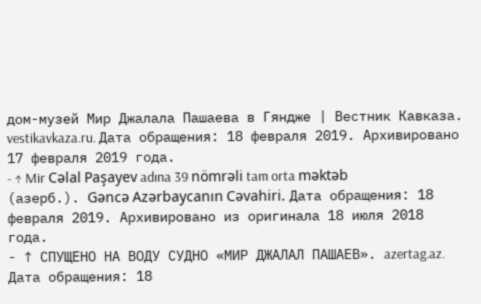дом-музей Мир Джалала Пашаева в Гяндже | Вестник Кавказа. vestikavkaza.ru. Дата обращения: 18 февраля 2019. Архивировано 17 февраля 2019 года.
- ↑ Mir Cəlal Paşayev adına 39 nömrəli tam orta məktəb (азерб.). Gəncə Azərbaycanın Cəvahiri. Дата обращения: 18 февраля 2019. Архивировано из оригинала 18 июля 2018 года.
- ↑ СПУЩЕНО НА ВОДУ СУДНО «МИР ДЖАЛАЛ ПАШАЕВ». azertag.az. Дата обращения: 18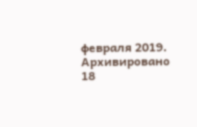февраля 2019. Архивировано 18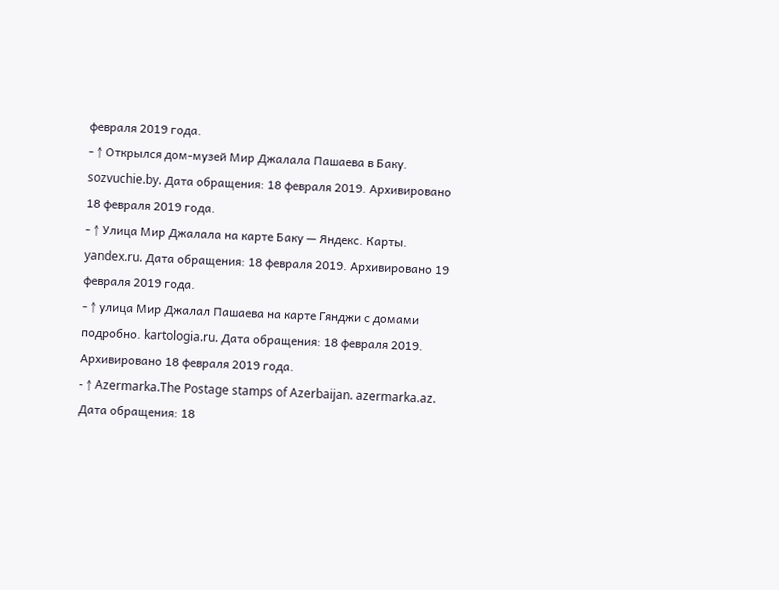февраля 2019 года.
- ↑ Открылся дом-музей Мир Джалала Пашаева в Баку. sozvuchie.by. Дата обращения: 18 февраля 2019. Архивировано 18 февраля 2019 года.
- ↑ Улица Мир Джалала на карте Баку — Яндекс. Карты. yandex.ru. Дата обращения: 18 февраля 2019. Архивировано 19 февраля 2019 года.
- ↑ улица Мир Джалал Пашаева на карте Гянджи с домами подробно. kartologia.ru. Дата обращения: 18 февраля 2019. Архивировано 18 февраля 2019 года.
- ↑ Azermarka.The Postage stamps of Azerbaijan. azermarka.az. Дата обращения: 18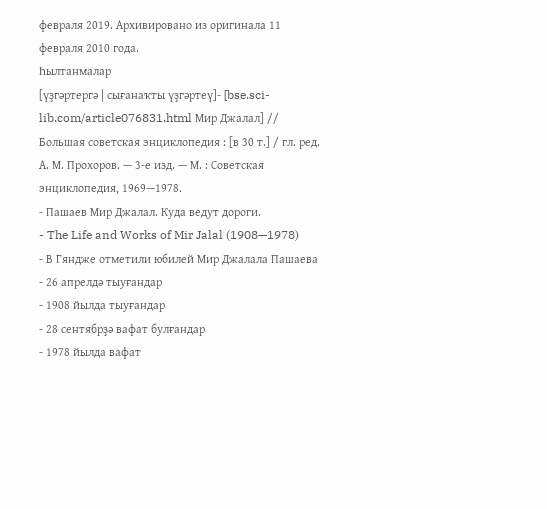февраля 2019. Архивировано из оригинала 11 февраля 2010 года.
Һылтанмалар
[үҙгәртергә | сығанаҡты үҙгәртеү]- [bse.sci-lib.com/article076831.html Мир Джалал] // Большая советская энциклопедия : [в 30 т.] / гл. ред. А. М. Прохоров. — 3-е изд. — М. : Советская энциклопедия, 1969—1978.
- Пашаев Мир Джалал. Куда ведут дороги.
- The Life and Works of Mir Jalal (1908—1978)
- В Гяндже отметили юбилей Мир Джалала Пашаева
- 26 апрелдә тыуғандар
- 1908 йылда тыуғандар
- 28 сентябрҙә вафат булғандар
- 1978 йылда вафат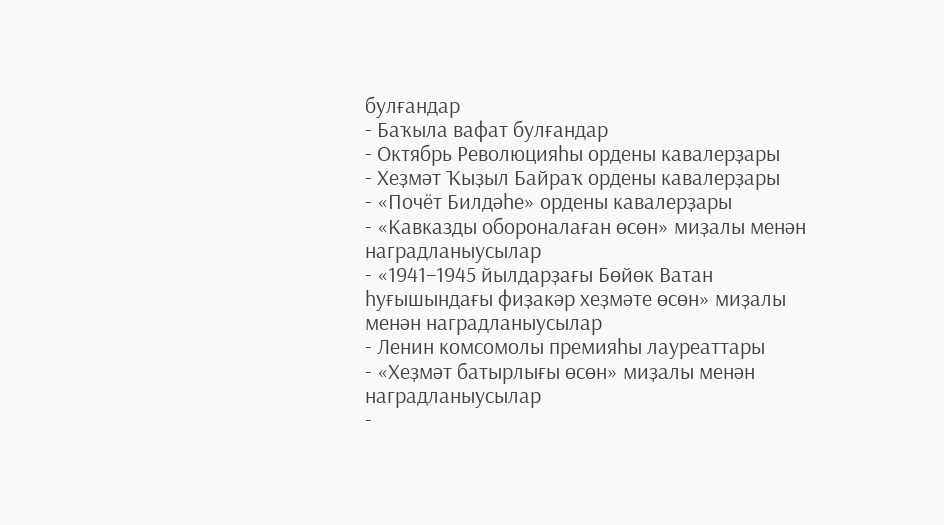булғандар
- Баҡыла вафат булғандар
- Октябрь Революцияһы ордены кавалерҙары
- Хеҙмәт Ҡыҙыл Байраҡ ордены кавалерҙары
- «Почёт Билдәһе» ордены кавалерҙары
- «Кавказды обороналаған өсөн» миҙалы менән наградланыусылар
- «1941–1945 йылдарҙағы Бөйөк Ватан һуғышындағы фиҙакәр хеҙмәте өсөн» миҙалы менән наградланыусылар
- Ленин комсомолы премияһы лауреаттары
- «Хеҙмәт батырлығы өсөн» миҙалы менән наградланыусылар
-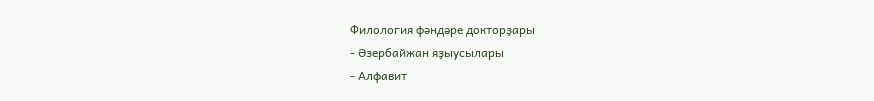Филология фәндәре докторҙары
- Әзербайжан яҙыусылары
- Алфавит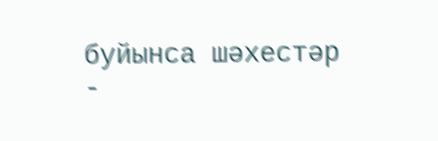буйынса шәхестәр
-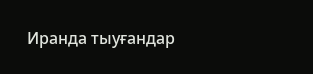Иранда тыуғандар